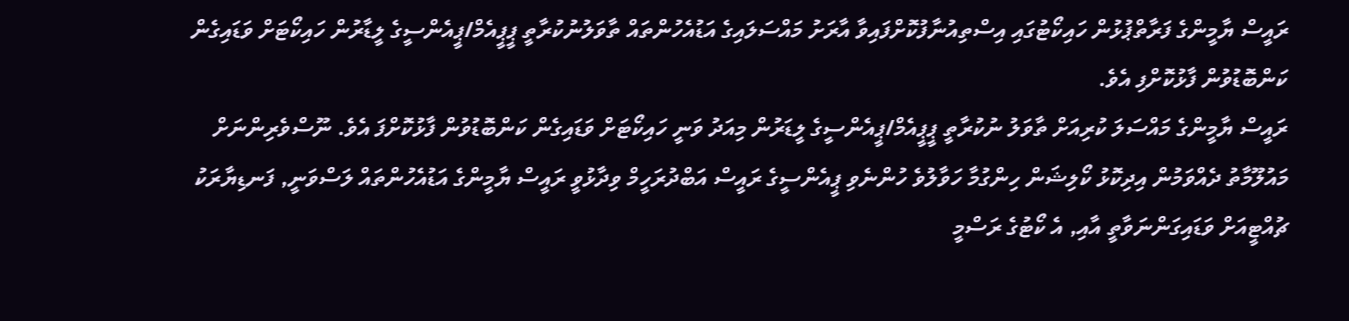ރައީސް ޔާމީންގެ ފަރާތްޕުޅުން ހައިކޯޓުގައި އިސްތިއުނާފުކޮށްފައިވާ އާރަށު މައްސަލައިގެ އަޑުއެހުންތައް ތާވަލުނުކުރާތީ ޕީޕީއެމް/ޕީއެންސީގެ ލީޑާރުން ހައިކޯޓަށް ވަޑައިގެން ކަންބޮޑުވުން ފާޅުކޮށްފި އެވެ.
ރައީސް ޔާމީންގެ މައްސަލަ ކުރިއަށް ތާވަލު ނުކުރާތީ ޕީޕީއެމް/ޕީއެންސީގެ ލީޑަރުން މިއަދު ވަނީ ހައިކޯޓަށް ވަޑައިގެން ކަންބޮޑުވުން ފާޅުކޮށްފަ އެވެ. ނޫސްވެރިންނަށް މައުލޫމާތު ދެއްވަމުން އިދިކޮޅު ކޯލިޝަން ހިންގުމާ ހަވާލުވެ ހުންނެވި ޕީއެންސީގެ ރައީސް އަބްދުރަހީމް ވިދާޅުވީ ރައީސް ޔާމީންގެ އަޑުއެހުންތައް ލަސްވަނީ, ފަނޑިޔާރަކު ޗުއްޓީއަށް ވަޑައިގަންނަވާތީ އާއި, އެ ކޯޓުގެ ރަސްމީ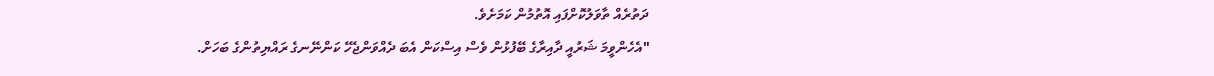ދަތުރެއް ތާވަލުކޮށްފައި އޮތުމުން ކަމަށެވެ.
"އެހެންވީމަ ޝަރުއީ ދާއިރާގެ ބޭފުޅުން ވެސް އިސްކަން އެބަ ދެއްވަންޖެހޭ ކަންނޭނގެ ރައްޔިތުންގެ ބަހަށް.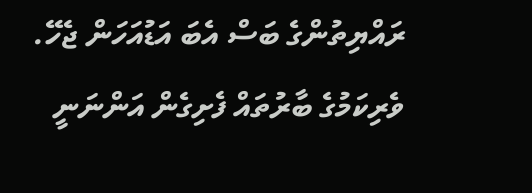ރައްޔިތުންގެ ބަސް އެބަ އަޑުއަހަން ޖެހޭ. ވެރިކަމުގެ ބާރުތައް ފެށިގެން އަންނަނީ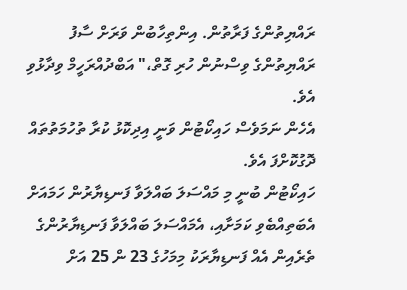ރައްޔިތުންގެ ފަރާތުން. އިންތިހާބުން ވަރަށް ސާފު ރައްޔިތުންގެ ވިސްނުން ހުރި ގޮތް،" އަބްދުއްރަހީމް ވިދާޅުވި އެވެ.
އެހެން ނަމަވެސް ހައިކޯޓުން ވަނީ އިދިކޮޅު ކުރާ ތުހުމަތުތައް ދޮގުކޮށްފަ އެވެ.
ހައިކޯޓުން ބުނީ މި މައްސަލަ ބައްލަވާ ފަނޑިޔާރުން ހަމައަށް އެބަތިއްބެވި ކަމަށާއި، އެމައްސަލަ ބައްލަވާ ފަނޑިޔާރުންގެ ތެރެއިން އެއް ފަނޑިޔާރަކު މިމަހުގެ 23 ން 25 އަށް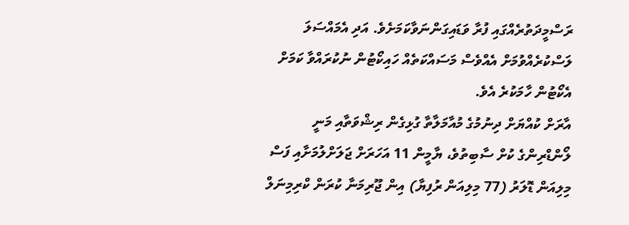ރަސްމީދަތުރެއްގައި ފުރާ ވަޑައިގަންނަވާކަމަށެވެ. އަދި އެމައްސަލަ ލަސްކުރެއްވުމަށް އެއްވެސް މަސައްކަތެއް ހައިކޯޓުން ނުކުރައްވާ ކަމަށް އެކޯޓުން ހާމަކުރެ އެވެ.
އާރަށް ކުއްޔަށް ދިނުމުގެ މުއާމަލާތާ ގުޅިގެން ރިޝްވަތާއި މަނީ ލޯންޑްރިންގެ ކުށް ސާބިތުވެ، ޔާމީން 11 އަހަރަށް ޖަލަށްލުމަށާއި ފަސް މިލިއަން ޑޮލަރު (77 މިލިއަން ރުފިޔާ) އިން ޖޫރިމަނާ ކުރަން ކްރިމިނަލް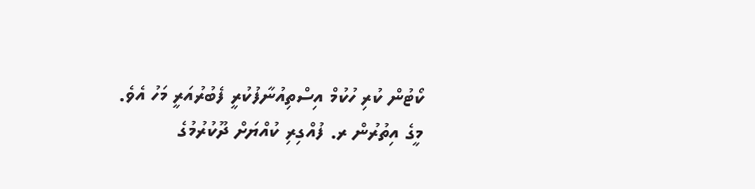ކޯޓުން ކުރި ހުކުމް އިސްތިއުނާފުކުރީ ފެބުރުއަރީ މަހު އެވެ.
މީގެ އިތުރުން ރ. ފުއްގިރި ކުއްޔަށް ދޫކުރުމުގެ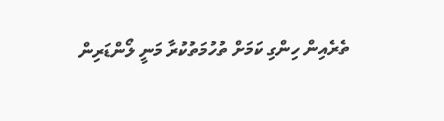ތެރެއިން ހިންގި ކަމަށް ތުހުމަތުކުރާ މަނީ ލޯންޑަރިން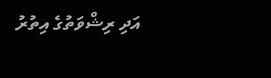އަދި ރިޝްވަތުގެ އިތުރު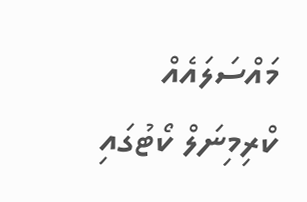މައްސަލައެއް ކްރިމިނަލް ކޯޓުގައި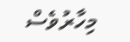މިހާރުވެސް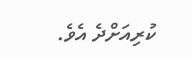ކުރިއަށްދެ އެވެ.